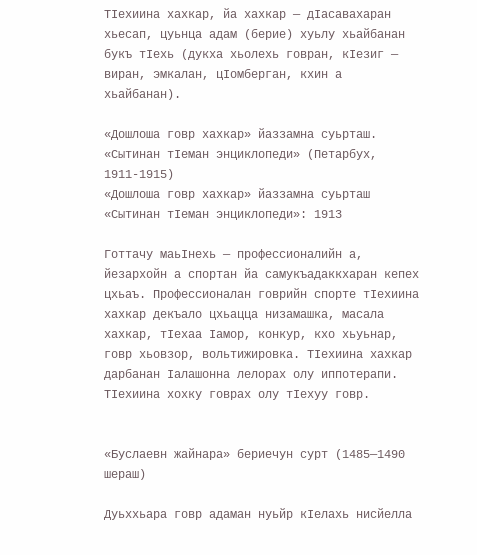ТӀехиина хахкар, йа хахкар — дӀасавахаран хьесап, цуьнца адам (берие) хуьлу хьайбанан букъ тӀехь (дукха хьолехь говран, кӀезиг — виран, эмкалан, цӀомберган, кхин а хьайбанан).

«Дошлоша говр хахкар» йаззамна суьрташ.
«Сытинан тӀеман энциклопеди» (Петарбух, 1911-1915)
«Дошлоша говр хахкар» йаззамна суьрташ
«Сытинан тӀеман энциклопеди»: 1913

Готтачу маьӀнехь — профессионалийн а, йезархойн а спортан йа самукъадаккхаран кепех цхьаъ. Профессионалан говрийн спорте тӀехиина хахкар декъало цхьацца низамашка, масала хахкар, тӀехаа Ӏамор, конкур, кхо хьуьнар, говр хьовзор, вольтижировка. ТӀехиина хахкар дарбанан Ӏалашонна лелорах олу иппотерапи. ТӀехиина хохку говрах олу тӀехуу говр.


«Буслаевн жайнара» бериечун сурт (1485—1490 шераш)

Дуьххьара говр адаман нуьйр кӀелахь нисйелла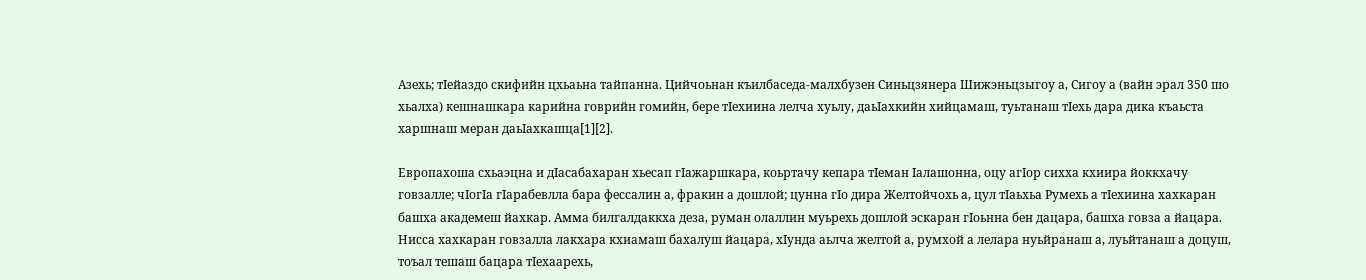Азехь; тӀейаздо скифийн цхьаьна тайпанна. Цийчоьнан къилбаседа-малхбузен Синьцзянера Шижэньцзыгоу а, Сигоу а (вайн эрал 350 шо хьалха) кешнашкара карийна говрийн гомийн, бере тӀехиина лелча хуьлу, даьӀахкийн хийцамаш, туьтанаш тӀехь дара дика къаьста харшнаш меран даьӀахкашца[1][2].

Европахоша схьаэцна и дӀасабахаран хьесап гӀажаршкара, коьртачу кепара тӀеман Ӏалашонна, оцу агӀор сихха кхиира йоккхачу говзалле; чӀогӀа гӀарабевлла бара фессалин а, фракин а дошлой; цунна гӀо дира Желтойчохь а, цул тӀаьхьа Румехь а тӀехиина хахкаран башха академеш йахкар. Амма билгалдаккха деза, руман олаллин муьрехь дошлой эскаран гӀоьнна бен дацара, башха говза а йацара. Нисса хахкаран говзалла лакхара кхиамаш бахалуш йацара, хӀунда аьлча желтой а, румхой а лелара нуьйранаш а, луьйтанаш а доцуш, тоъал тешаш бацара тӀехаарехь,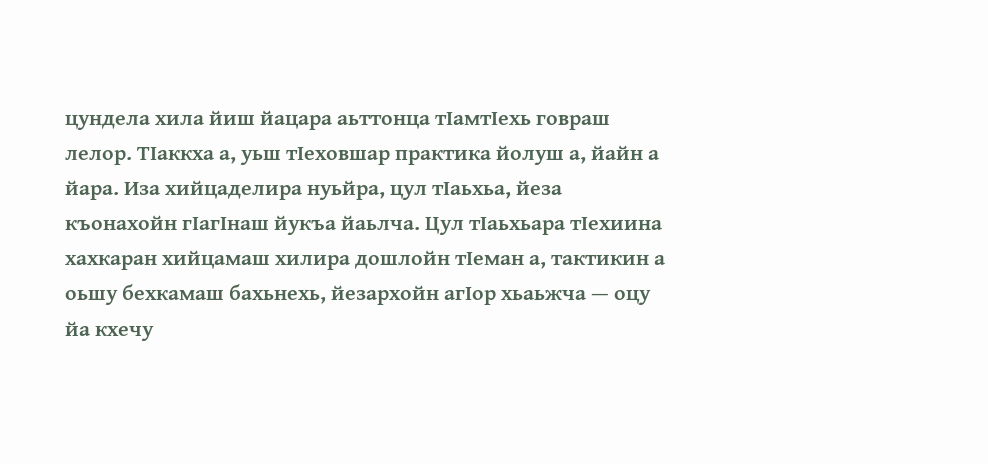цундела хила йиш йацара аьттонца тӀамтӀехь говраш лелор. ТӀаккха а, уьш тӀеховшар практика йолуш а, йайн а йара. Иза хийцаделира нуьйра, цул тӀаьхьа, йеза къонахойн гӀагӀнаш йукъа йаьлча. Цул тӀаьхьара тӀехиина хахкаран хийцамаш хилира дошлойн тӀеман а, тактикин а оьшу бехкамаш бахьнехь, йезархойн агӀор хьаьжча — оцу йа кхечу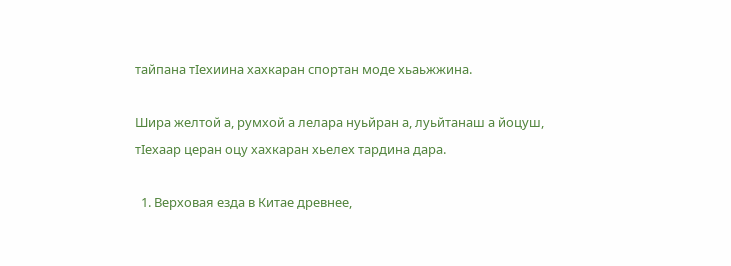тайпана тӀехиина хахкаран спортан моде хьаьжжина.

Шира желтой а, румхой а лелара нуьйран а, луьйтанаш а йоцуш, тӀехаар церан оцу хахкаран хьелех тардина дара.

  1. Верховая езда в Китае древнее,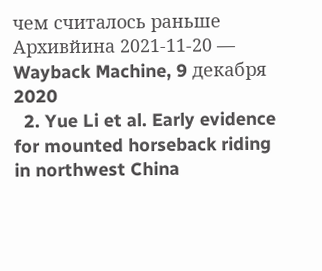чем считалось раньше Архивйина 2021-11-20 — Wayback Machine, 9 декабря 2020
  2. Yue Li et al. Early evidence for mounted horseback riding in northwest China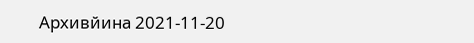Архивйина 2021-11-20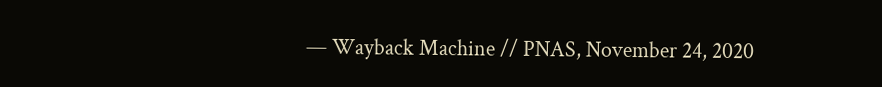— Wayback Machine // PNAS, November 24, 2020